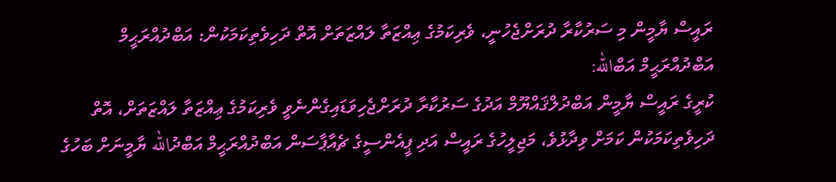ރައީސް ޔާމީން މި ސަރުކާރާ ދުރަށްޖެހުނީ، ވެރިކަމުގެ ޢިއްޒަތާ ލައްޒަތަށް އޮތް ދަހިވެތިކަމަކުން: އަބްދުއްރަޙީމް
އަބްދުއްރަޙީމް އަބްالله:
ކުރީގެ ރައީސް ޔާމީން އަބްދުލްޤައްޔޫމް އަދުގެ ސަރުކާރާ ދުރަށްޖެހިވަޑައިގެންނެވީ ވެރިކަމުގެ ޢިއްޒަތާ ލައްޒަތަށް، އޮތް ދަހިވެތިކަމަކުން ކަމަށް ވިދާޅުވެ، މަޖިލީހުގެ ރައީސް އަދި ޕީއެންސީގެ ޗެއާޕާސަން އަބްދުއްރަޙީމް އަބްދުالله ޔާމީނަށް ބަހުގެ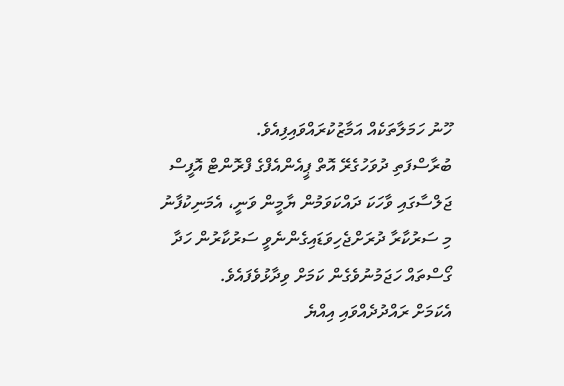ހޫނު ހަމަލާތަކެއް އަމާޒުކުރައްވައިފިއެވެ.
ބުރާސްފަތި ދުވަހުގެރޭ އޮތް ޕީއެންއެފްގެ ފްރޮންޓް އޮފީސް ޖަލްސާގައި ވާހަކަ ދައްކަވަމުން ޔާމީން ވަނީ، އެމަނިކުފާނު މި ސަރުކާރާ ދުރަށްޖެހިވަޑައިގެންނެވީ ސަރުކާރުން ހަދާ ގޯސްތައް ހަޖަމުނުވެގެން ކަމަށް ވިދާޅުވެފައެވެ.
އެކަމަށް ރައްދުދެއްވައި އިއްޔެ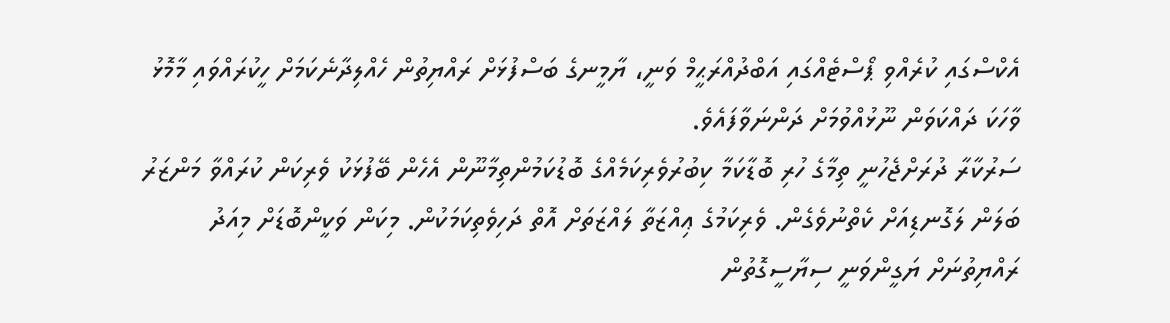އެކްސްގައި ކުރެއްވި ޕޯސްޓެއްގައި އަބްދުއްރަޙީމް ވަނީ، ޔާމީނގެ ބަސްފުޅަށް ރައްޔިތުން ހެއްލިދާނެކަމަށް ހީކުރައްވައި މާމޮޅު ވާހަކަ ދައްކަވަން ނޫޅުއްވުމަށް ދަންނަވާފައެވެ.
ސަރުކާރާ ދުރަށްޖެހުނީ ތިމާގެ ހުރި ބޮޑާކަމާ ކިބުރުވެރިކަމެއްގެ ބޮޑުކަމުންތިމާނޫން އެހެން ބޭފުޅަކު ވެރިކަން ކުރައްވާ މަންޒަރު ބަލަން ލަގޮނޑިއަށް ކެތްނުވެގެން. ވެރިކަމުގެ ޢިއްޒަތާ ލައްޒަތަށް އޮތް ދަހިވެތިކަމަކުން. މިކަން ވަކީންބޮޑަށް މިއަދު ރައްޔިތުނަށް ޔަގީންވަނީ ސިޔާސީގޮތުން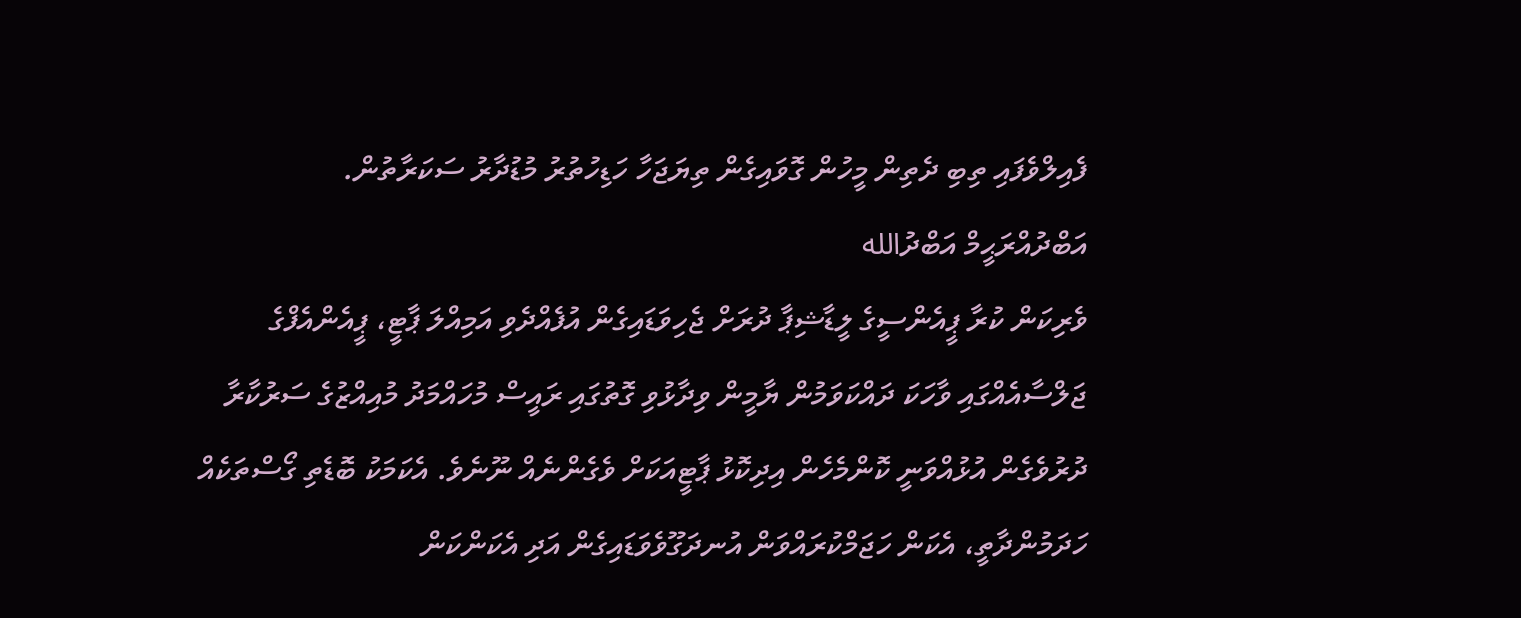ފެއިލްވެފައި ތިބި ދެތިން މީހުން ގޮވައިގެން ތިޔަޖަހާ ހަޑިހުތުރު މުޑުދާރު ސަކަރާތުން.
އަބްދުއްރަޙީމް އަބްދުالله
ވެރިކަން ކުރާ ޕީއެންސީގެ ލީޑާޝިޕާ ދުރަށް ޖެހިވަޑައިގެން އުފެއްދެވި އަމިއްލަ ޕާޓީ، ޕީއެންއެފްގެ ޖަލްސާއެއްގައި ވާހަކަ ދައްކަވަމުން ޔާމީން ވިދާޅުވި ގޮތުގައި ރައީސް މުހައްމަދު މުއިއްޒުގެ ސަރުކާރާ ދުރުވެގެން އުޅުއްވަނީ ކޮންމެހެން އިދިކޮޅު ޕާޓީއަކަށް ވެގެންނެއް ނޫނެވެ. އެކަމަކު ބޮޑެތި ގޯސްތަކެއް ހަދަމުންދާތީ، އެކަން ހަޖަމްކުރައްވަން އުނދަގޫވެވަޑައިގެން އަދި އެކަންކަން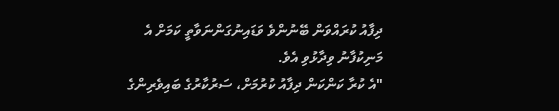ދިފާއު ކުރައްވަން ބޭނުންވެ ވަޑައިނުގަންނަވާތީ ކަމަށް އެ މަނިކުފާނު ވިދާޅުވި އެވެ.
"އެ ކުރާ ކަންކަން ދިފާއު ކުރުމަށް، ސަރުކާރުގެ ބައިވެރިންގެ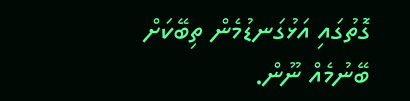ގޮތުގައި އަޅުގަނޑުމެން ތިބޭކަށް ބޭނުމެއް ނޫން.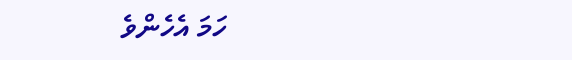ހަމަ އެހެންވެ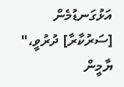އަޅުގަނޑުމެން [ސަރުކާރާ] ދުރުވީ،" ޔާމީން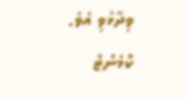ވިދާޅުވި އެވެ.
ކޮމެންޓް